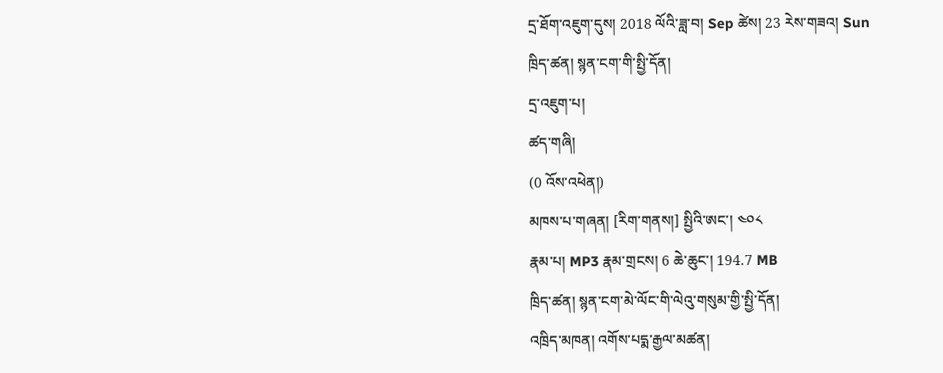དྲ་ཐོག་འཇུག་དུས། 2018 ལོའི་ཟླ་བ། Sep ཚེས། 23 རེས་གཟའ། Sun
ཁྲིད་ཚན། སྙན་ངག་གི་སྤྱི་དོན།
དྲ་འཇུག་པ།
ཚད་གཞི།
(0 འོས་འཕེན།)
མཁས་པ་གཞན། [རིག་གནས།] སྤྱིའི་ཨང་། ༤༠༨
རྣམ་པ། MP3 རྣམ་གྲངས། 6 ཆེ་ཆུང་། 194.7 MB
ཁྲིད་ཚན། སྙན་ངག་མེ་ལོང་གི་ལེའུ་གསུམ་གྱི་སྤྱི་དོན།
འཁྲིད་མཁན། འགོས་པདྨ་རྒྱལ་མཚན།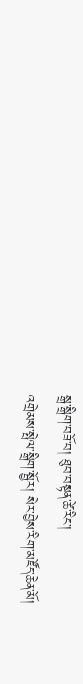སྒྲ་སྒྲིག་བཟོ་བ། ཐུབ་བསྟན་ཚེ་རིང་།
འགྲེམས་སྤེལ་སྒྲིག་སྦྱོར། སེར་བྱེས་རིག་མཛོད་ཆེན་མོ།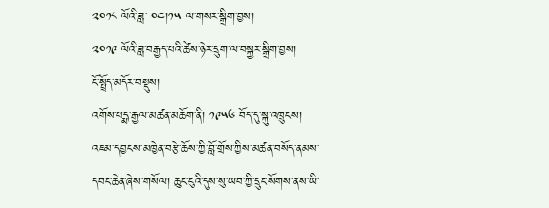༢༠༡༨ ལོའི་ཟླ་ ༠༤།༡༥ ལ་གསར་སྒྲིག་བྱས།
༢༠༡༩ ལོའི་ཟླ་བརྒྱད་པའི་ཚེས་ཉེར་དྲུག་ལ་བསྐྱར་སྒྲིག་བྱས།
ངོ་སྤྲོད་མདོར་བསྡུས།
འགོས་པདྨ་རྒྱལ་མཚན་མཆོག་ནི། ༡༩༥༦ བོད་དུ་སྐུ་འཁྲུངས། འཇམ་དབྱངས་མཁྱེན་བརྩེ་ཆོས་ཀྱི་བློ་གྲོས་ཀྱིས་མཚན་བསོད་ནམས་དབང་ཆེན་ཞེས་གསོལ། ཆུང་ངུའི་དུས་སུ་ཡབ་ཀྱི་དྲུང་སོགས་ནས་ཡི་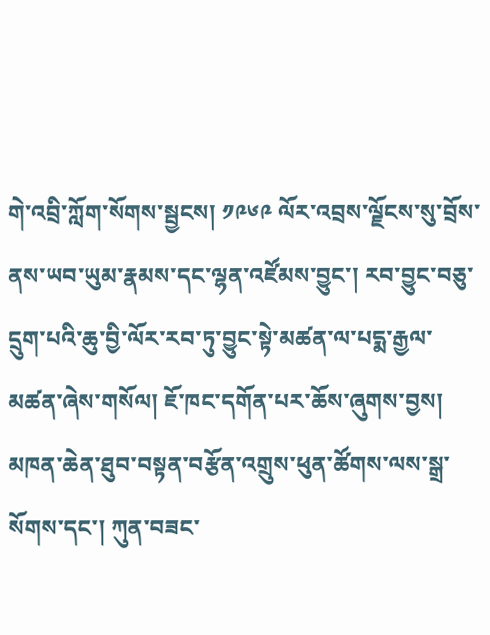གེ་འབྲི་ཀློག་སོགས་སྦྱངས། ༡༩༦༩ ལོར་འབྲས་ལྗོངས་སུ་བྲོས་ནས་ཡབ་ཡུམ་རྣམས་དང་ལྷན་འཛོམས་བྱུང་། རབ་བྱུང་བཅུ་དྲུག་པའི་ཆུ་བྱི་ལོར་རབ་ཏུ་བྱུང་སྟེ་མཚན་ལ་པདྨ་རྒྱལ་མཚན་ཞེས་གསོལ། ཇོ་ཁང་དགོན་པར་ཆོས་ཞུགས་བྱས། མཁན་ཆེན་ཐུབ་བསྟན་བརྩོན་འགྲུས་ཕུན་ཚོགས་ལས་སྒྲ་སོགས་དང་། ཀུན་བཟང་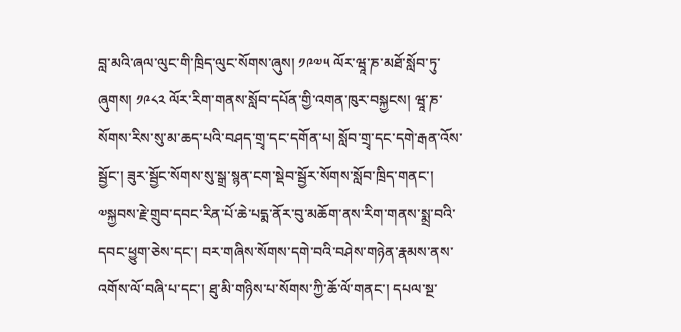བླ་མའི་ཞལ་ལུང་གི་ཁྲིད་ལུང་སོགས་ཞུས། ༡༩༧༥ ལོར་ཝཱ་ཎ་མཐོ་སློབ་ཏུ་ཞུགས། ༡༩༨༢ ལོར་རིག་གནས་སློབ་དཔོན་གྱི་འགན་ཁུར་བསྐྱངས། ཝཱ་ཎ་སོགས་རིས་སུ་མ་ཆད་པའི་བཤད་གྲྭ་དང་དགོན་པ། སློབ་གྲྭ་དང་དགེ་རྒན་འོས་སྦྱོང་། ཟུར་སྦྱོང་སོགས་སུ་སྒྲ་སྙན་ངག་སྡེབ་སྦྱོར་སོགས་སློབ་ཁྲིད་གནང་། ༧སྐྱབས་རྗེ་གྲུབ་དབང་རིན་པོ་ཆེ་པདྨ་ནོར་བུ་མཆོག་ནས་རིག་གནས་སྨྲ་བའི་དབང་ཕྱུག་ཅེས་དང་། བར་གཞིས་སོགས་དགེ་བའི་བཤེས་གཉེན་རྣམས་ནས་འགོས་ལོ་བཞི་པ་དང་། ཐུ་མི་གཉིས་པ་སོགས་ཀྱི་ཆོ་ལོ་གནང་། དཔལ་སྔ་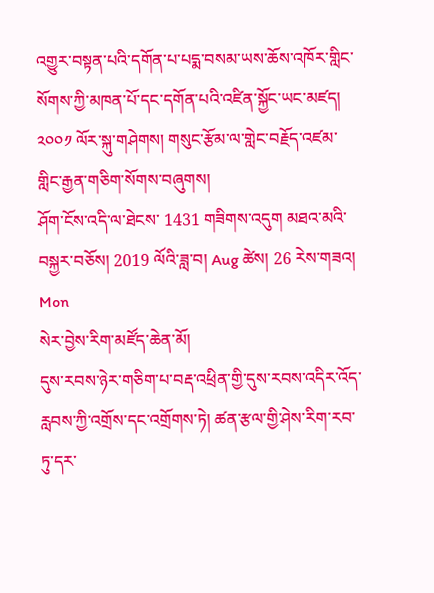འགྱུར་བསྟན་པའི་དགོན་པ་པདྨ་བསམ་ཡས་ཆོས་འཁོར་གླིང་སོགས་ཀྱི་མཁན་པོ་དང་དགོན་པའི་འཛིན་སྐྱོང་ཡང་མཛད། ༢༠༠༡ ལོར་སྐུ་གཤེགས། གསུང་རྩོམ་ལ་གླེང་བརྗོད་འཛམ་གླིང་རྒྱན་གཅིག་སོགས་བཞུགས།
ཤོག་ངོས་འདི་ལ་ཐེངས་ 1431 གཟིགས་འདུག མཐའ་མའི་བསྐྱར་བཅོས། 2019 ལོའི་ཟླ་བ། Aug ཚེས། 26 རེས་གཟའ། Mon
སེར་བྱེས་རིག་མཛོད་ཆེན་མོ།
དུས་རབས་ཉེར་གཅིག་པ་བརྡ་འཕྲིན་གྱི་དུས་རབས་འདིར་འོད་རླབས་ཀྱི་འགྲོས་དང་འགྲོགས་ཏེ། ཚན་རྩལ་གྱི་ཤེས་རིག་རབ་ཏུ་དར་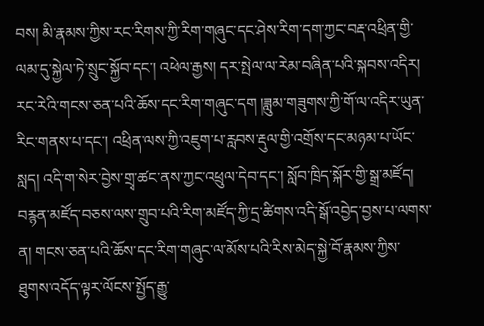བས། མི་རྣམས་ཀྱིས་རང་རིགས་ཀྱི་རིག་གཞུང་དང་ཤེས་རིག་དག་ཀྱང་བརྡ་འཕྲིན་གྱི་ལམ་དུ་སྐྱེལ་ཏེ་སྲུང་སྐྱོབ་དང་། འཕེལ་རྒྱས། དར་སྤེལ་ལ་རེམ་བཞིན་པའི་སྐབས་འདིར། རང་རེའི་གངས་ཅན་པའི་ཆོས་དང་རིག་གཞུང་དག །ཟླུམ་གཟུགས་ཀྱི་གོ་ལ་འདིར་ཡུན་རིང་གནས་པ་དང་། འཕྲིན་ལས་ཀྱི་འཇུག་པ་རླབས་རྡུལ་གྱི་འགྲོས་དང་མཉམ་པ་ཡོང་སླད། འདི་ག་སེར་བྱེས་གྲྭ་ཚང་ནས་ཀྱང་འཕྲུལ་དེབ་དང་། སློབ་ཁྲིད་སྐོར་གྱི་སྒྲ་མཛོད། བརྙན་མཛོད་བཅས་ལས་གྲུབ་པའི་རིག་མཛོད་ཀྱི་དྲ་ཚིགས་འདི་སྒོ་འབྱེད་བྱས་པ་ལགས་ན། གངས་ཅན་པའི་ཆོས་དང་རིག་གཞུང་ལ་མོས་པའི་རིས་མེད་སྐྱེ་བོ་རྣམས་ཀྱིས་ཐུགས་འདོད་ལྟར་ལོངས་སྤྱོད་རྒྱུ་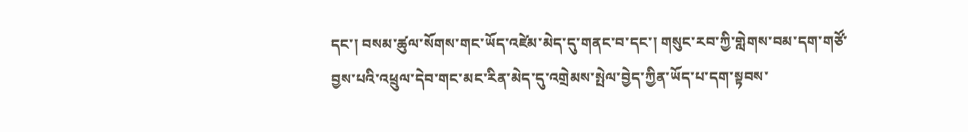དང་། བསམ་ཚུལ་སོགས་གང་ཡོད་འཛེམ་མེད་དུ་གནང་བ་དང་། གསུང་རབ་ཀྱི་གླེགས་བམ་དག་གཙོ་བྱས་པའི་འཕྲུལ་དེབ་གང་མང་རིན་མེད་དུ་འགྲེམས་སྤེལ་བྱེད་ཀྱིན་ཡོད་པ་དག་སྟབས་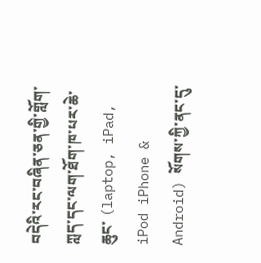བདེའི་རང་བཞིན་ཅན་གྱི་གློག་ཀླད་དང་ལག་ཐོག་ཁ་པར་ཆེ་ཆུང་ (laptop, iPad, iPod iPhone & Android) སོགས་ཀྱི་ནང་དུ་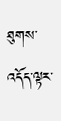ཐུགས་འདོད་ལྟར་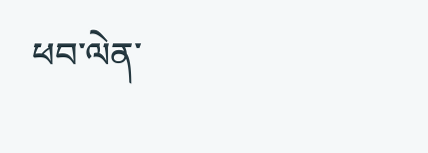ཕབ་ལེན་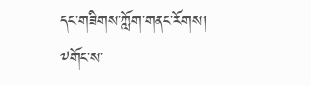དང་གཟིགས་ཀློག་གནང་རོགས།
༸གོང་ས་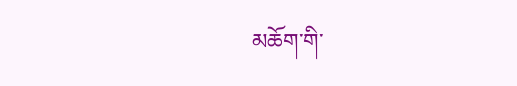མཆོག་གི་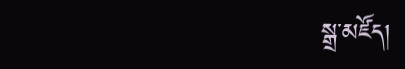སྒྲ་མཛོད།